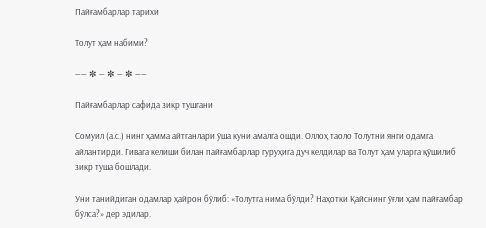Пайғамбарлар тарихи

Толут ҳам набими?

―― ✼ ― ✼ ― ✼ ――

Пайғамбарлар сафида зикр тушгани

Сомуил (а.с.) нинг ҳамма айтганлари ўша куни амалга ошди. Оллоҳ таоло Толутни янги одамга айлантирди. Гивага келиши билан пайғамбарлар гуруҳига дуч келдилар ва Толут ҳам уларга қўшилиб зикр туша бошлади.

Уни танийдиган одамлар ҳайрон бўлиб: «Толутга нима бўлди? Наҳотки Қайснинг ўғли ҳам пайғамбар бўлса?» дер эдилар.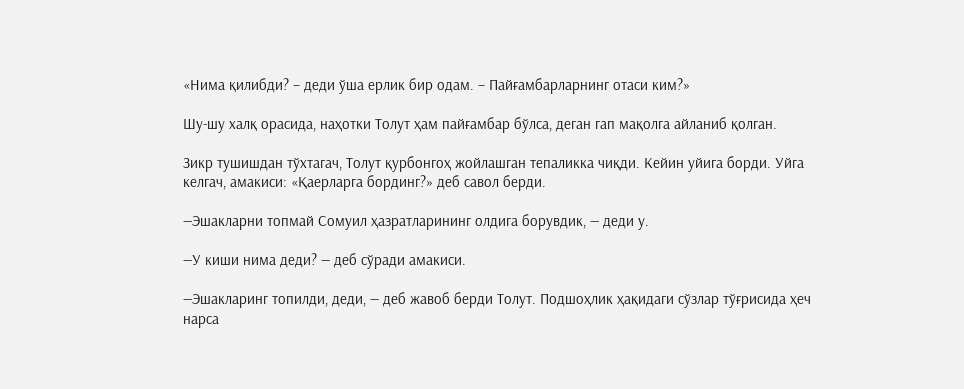«Нима қилибди? – деди ўша ерлик бир одам. – Пайғамбарларнинг отаси ким?»

Шу-шу халқ орасида, наҳотки Толут ҳам пайғамбар бўлса, деган гап мақолга айланиб қолган.

Зикр тушишдан тўхтагач, Толут қурбонгоҳ жойлашган тепаликка чиқди. Кейин уйига борди. Уйга келгач, амакиси: «Қаерларга бординг?» деб савол берди.

—Эшакларни топмай Сомуил ҳазратларининг олдига борувдик, — деди у.

—У киши нима деди? — деб сўради амакиси.

—Эшакларинг топилди, деди, — деб жавоб берди Толут. Подшоҳлик ҳақидаги сўзлар тўғрисида ҳеч нарса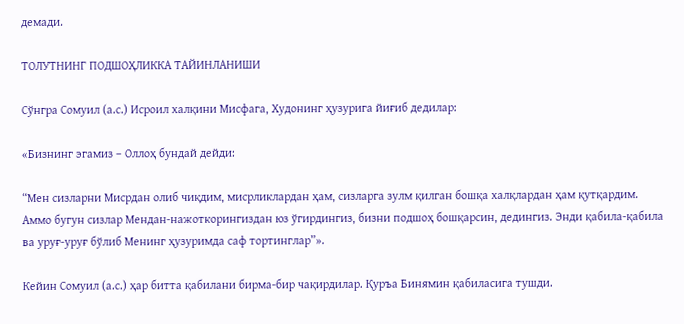демади.

ТОЛУТНИНГ ПОДШОҲЛИККА ТАЙИНЛАНИШИ

Сўнгра Сомуил (а.с.) Исроил халқини Мисфага, Худонинг ҳузурига йиғиб дедилар:

«Бизнинг эгамиз – Оллоҳ бундай дейди:

“Мен сизларни Мисрдан олиб чиқдим, мисрликлардан ҳам, сизларга зулм қилган бошқа халқлардан ҳам қутқардим. Аммо бугун сизлар Мендан-нажоткорингиздан юз ўгирдингиз, бизни подшоҳ бошқарсин, дедингиз. Энди қабила-қабила ва уруғ-уруғ бўлиб Менинг ҳузуримда саф тортинглар”».

Кейин Сомуил (а.с.) ҳар битта қабилани бирма-бир чақирдилар. Қуръа Бинямин қабиласига тушди.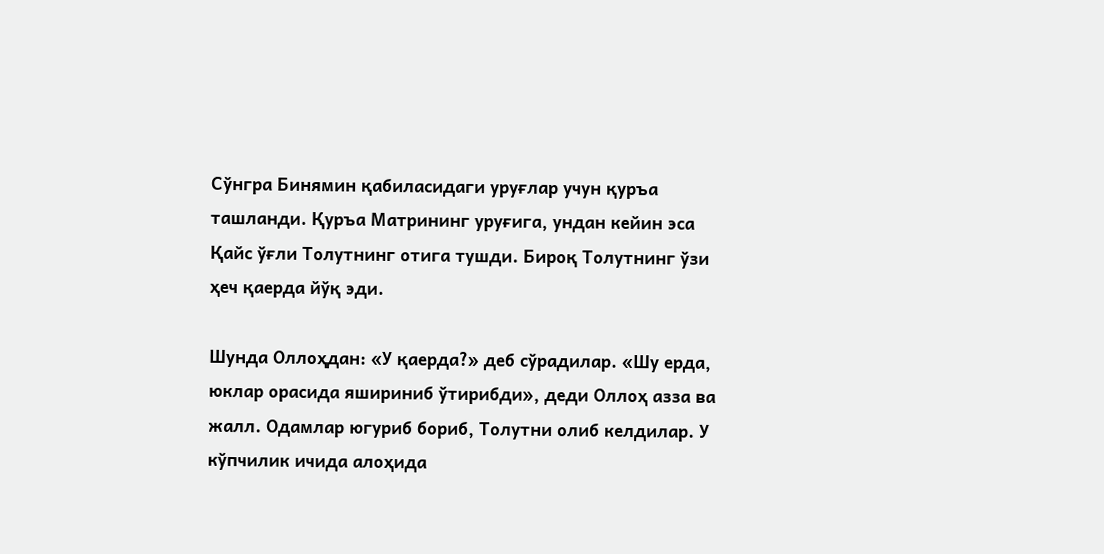Сўнгра Бинямин қабиласидаги уруғлар учун қуръа ташланди. Қуръа Матрининг уруғига, ундан кейин эса Қайс ўғли Толутнинг отига тушди. Бироқ Толутнинг ўзи ҳеч қаерда йўқ эди.

Шунда Оллоҳдан: «У қаерда?» деб сўрадилар. «Шу ерда, юклар орасида яшириниб ўтирибди», деди Оллоҳ азза ва жалл. Одамлар югуриб бориб, Толутни олиб келдилар. У кўпчилик ичида алоҳида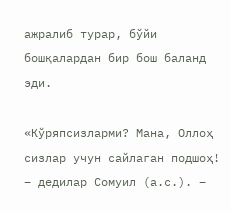ажралиб турар, бўйи бошқалардан бир бош баланд эди.

«Кўряпсизларми? Мана, Оллоҳ сизлар учун сайлаган подшоҳ! – дедилар Сомуил (а.с.). –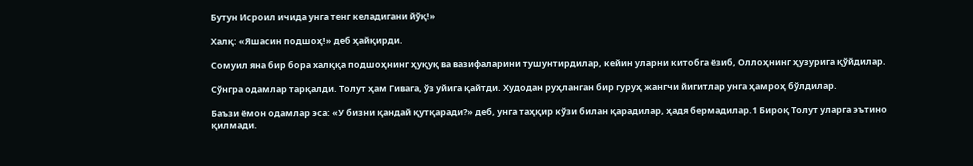Бутун Исроил ичида унга тенг келадигани йўқ!»

Халқ: «Яшасин подшоҳ!» деб ҳайқирди.

Сомуил яна бир бора халққа подшоҳнинг ҳуқуқ ва вазифаларини тушунтирдилар, кейин уларни китобга ёзиб, Оллоҳнинг ҳузурига қўйдилар.

Сўнгра одамлар тарқалди. Толут ҳам Гивага, ўз уйига қайтди. Худодан руҳланган бир гуруҳ жангчи йигитлар унга ҳамроҳ бўлдилар.

Баъзи ёмон одамлар эса: «У бизни қандай қутқаради?» деб, унга таҳқир кўзи билан қарадилар, ҳадя бермадилар.1 Бироқ Толут уларга эътино қилмади.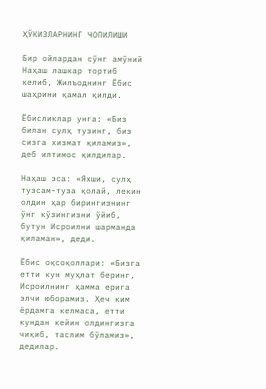ҲЎКИЗЛАРНИНГ ЧОПИЛИШИ

Бир ойлардан сўнг амўний Наҳаш лашкар тортиб келиб, Жилъоднинг Ёбис шаҳрини қамал қилди.

Ёбисликлар унга: «Биз билан сулҳ тузинг, биз сизга хизмат қиламиз», деб илтимос қилдилар.

Наҳаш эса: «Яхши, сулҳ тузсам-туза қолай, лекин олдин ҳар бирингизнинг ўнг кўзингизни ўйиб, бутун Исроилни шарманда қиламан», деди.

Ёбис оқсоқоллари: «Бизга етти кун муҳлат беринг, Исроилнинг ҳамма ерига элчи юборамиз. Ҳеч ким ёрдамга келмаса, етти кундан кейин олдингизга чиқиб, таслим бўламиз», дедилар.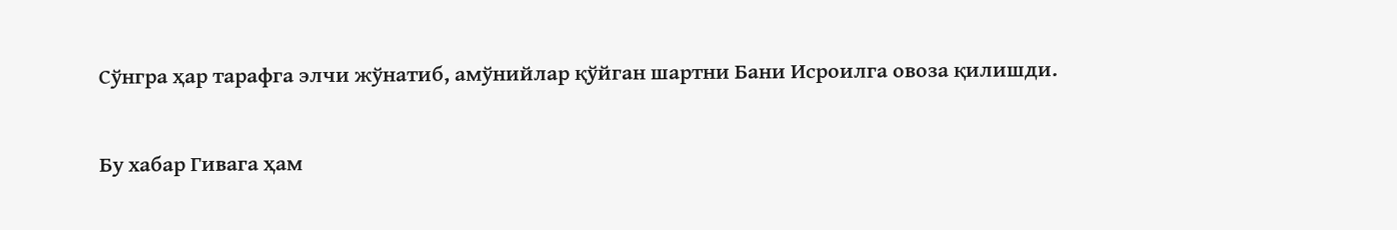Сўнгра ҳар тарафга элчи жўнатиб, амўнийлар қўйган шартни Бани Исроилга овоза қилишди.

Бу хабар Гивага ҳам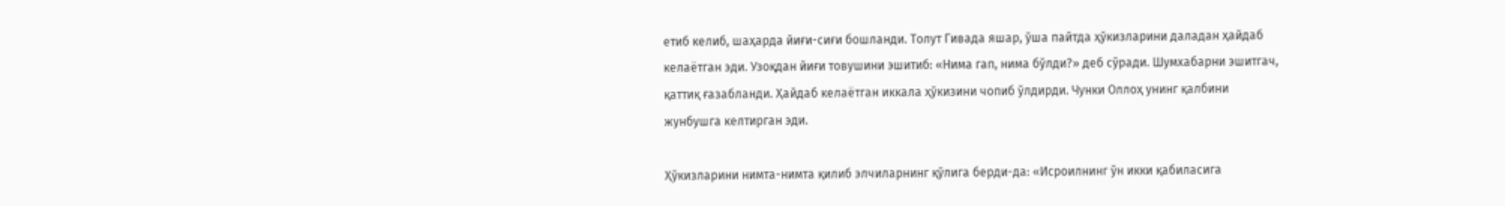етиб келиб, шаҳарда йиғи-сиғи бошланди. Толут Гивада яшар, ўша пайтда ҳўкизларини даладан ҳайдаб келаётган эди. Узоқдан йиғи товушини эшитиб: «Нима гап, нима бўлди?» деб сўради. Шумхабарни эшитгач, қаттиқ ғазабланди. Ҳайдаб келаётган иккала ҳўкизини чопиб ўлдирди. Чунки Оллоҳ унинг қалбини жунбушга келтирган эди.

Ҳўкизларини нимта-нимта қилиб элчиларнинг қўлига берди-да: «Исроилнинг ўн икки қабиласига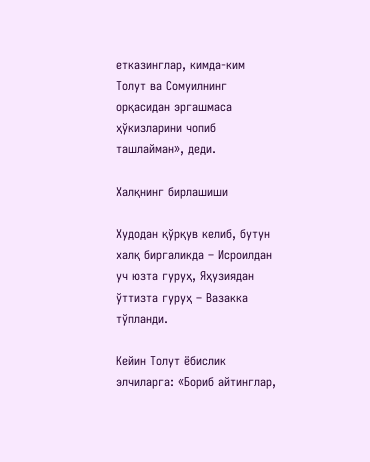етказинглар, кимда-ким Толут ва Сомуилнинг орқасидан эргашмаса ҳўкизларини чопиб ташлайман», деди.

Халқнинг бирлашиши

Худодан қўрқув келиб, бутун халқ биргаликда – Исроилдан уч юзта гуруҳ, Яҳузиядан ўттизта гуруҳ – Вазакка тўпланди.

Кейин Толут ёбислик элчиларга: «Бориб айтинглар,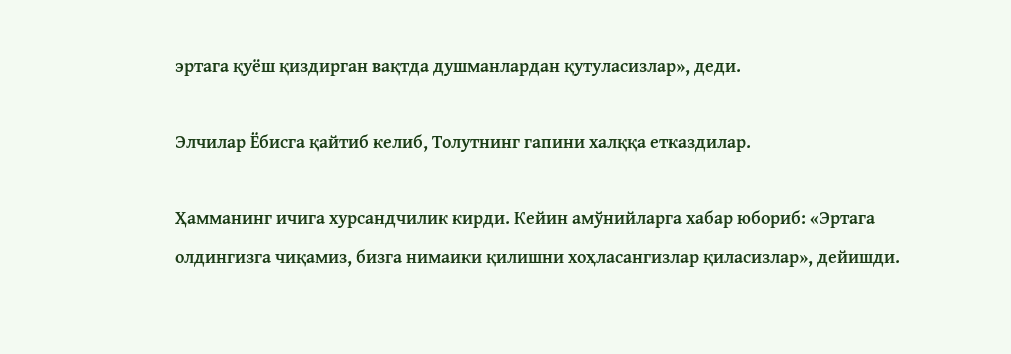эртага қуёш қиздирган вақтда душманлардан қутуласизлар», деди.

Элчилар Ёбисга қайтиб келиб, Толутнинг гапини халққа етказдилар.

Ҳамманинг ичига хурсандчилик кирди. Кейин амўнийларга хабар юбориб: «Эртага олдингизга чиқамиз, бизга нимаики қилишни хоҳласангизлар қиласизлар», дейишди.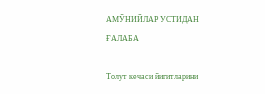АМЎНИЙЛАР УСТИДАН ҒАЛАБА

Толут кечаси йигитларини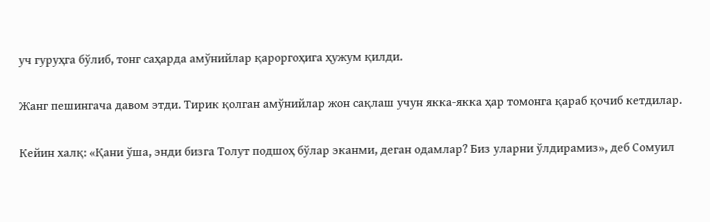уч гуруҳга бўлиб, тонг саҳарда амўнийлар қароргоҳига ҳужум қилди.

Жанг пешингача давом этди. Тирик қолган амўнийлар жон сақлаш учун якка-якка ҳар томонга қараб қочиб кетдилар.

Кейин халқ: «Қани ўша, энди бизга Толут подшоҳ бўлар эканми, деган одамлар? Биз уларни ўлдирамиз», деб Сомуил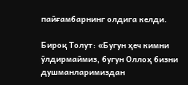пайғамбарнинг олдига келди.

Бироқ Толут: «Бугун ҳеч кимни ўлдирмаймиз, бугун Оллоҳ бизни душманларимиздан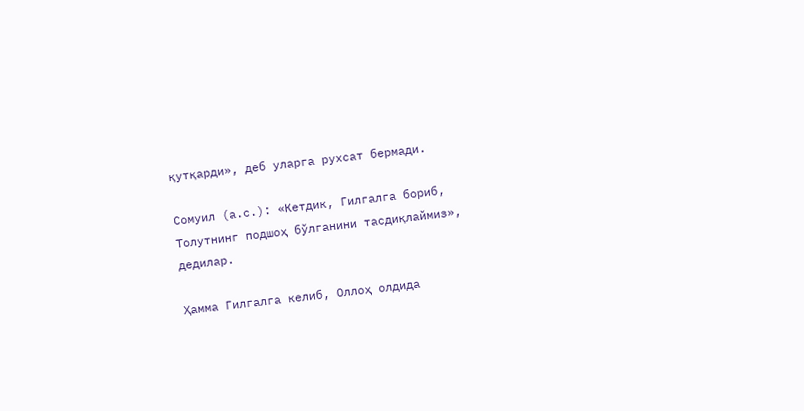қутқарди», деб уларга рухсат бермади.

Сомуил (а.с.): «Кетдик, Гилгалга бориб, Толутнинг подшоҳ бўлганини тасдиқлаймиз», дедилар.

Ҳамма Гилгалга келиб, Оллоҳ олдида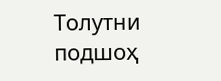Толутни подшоҳ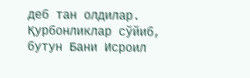деб тан олдилар. Қурбонликлар сўйиб, бутун Бани Исроил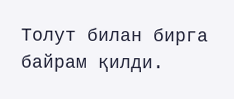Толут билан бирга байрам қилди.